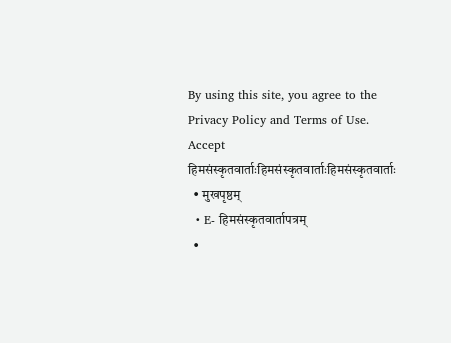By using this site, you agree to the Privacy Policy and Terms of Use.
Accept
हिमसंस्कृतवार्ताःहिमसंस्कृतवार्ताःहिमसंस्कृतवार्ताः
  • मुखपृष्ठम्
  • E- हिमसंस्कृतवार्तापत्रम्
  •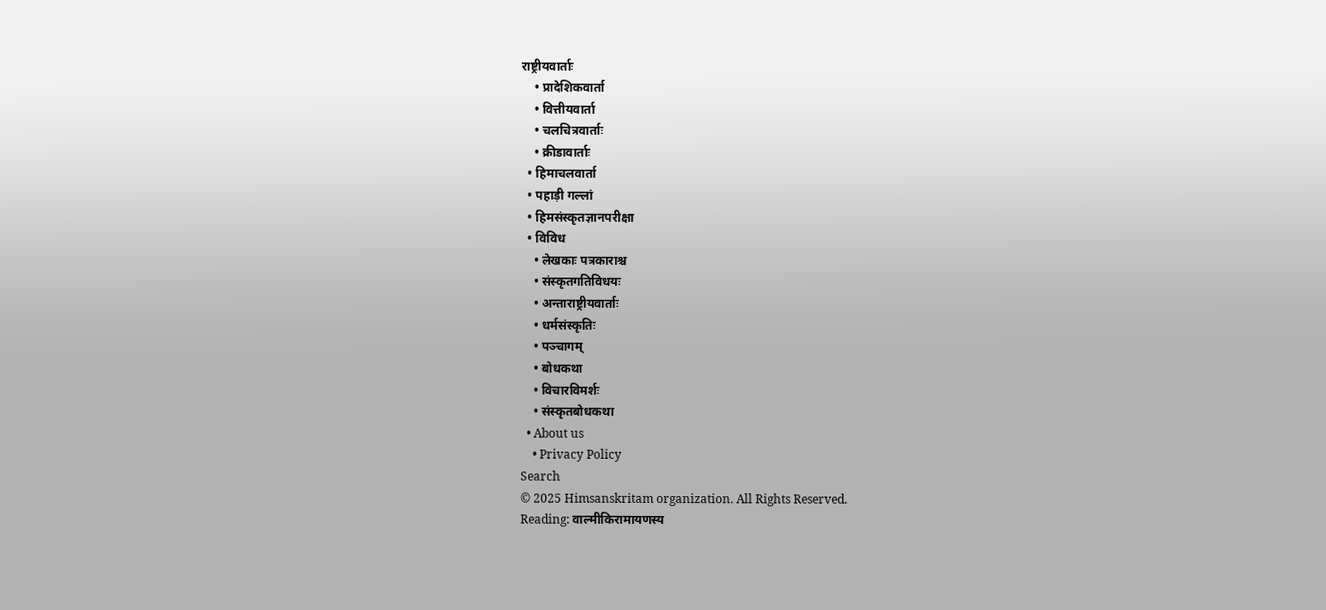राष्ट्रीयवार्ताः
    • प्रादेशिकवार्ता
    • वित्तीयवार्ता
    • चलचित्रवार्ताः
    • क्रीडावार्ताः
  • हिमाचलवार्ता
  • पहाड़ी गल्लां
  • हिमसंस्कृतज्ञानपरीक्षा
  • विविध
    • लेखकाः पत्रकाराश्च
    • संस्कृतगतिविधयः
    • अन्ताराष्ट्रीयवार्ताः
    • धर्मसंस्कृतिः
    • पञ्चागम्
    • बोधकथा
    • विचारविमर्शः
    • संस्कृतबोधकथा
  • About us
    • Privacy Policy
Search
© 2025 Himsanskritam organization. All Rights Reserved.
Reading: वाल्मीकिरामायणस्य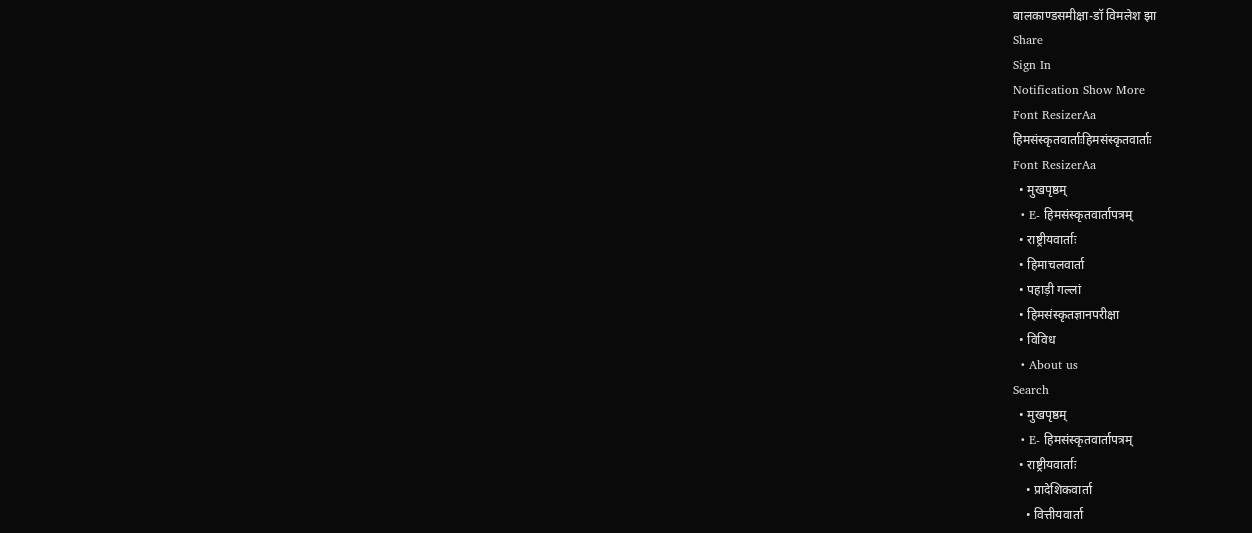बालकाण्डसमीक्षा-डॉ विमलेश झा
Share
Sign In
Notification Show More
Font ResizerAa
हिमसंस्कृतवार्ताःहिमसंस्कृतवार्ताः
Font ResizerAa
  • मुखपृष्ठम्
  • E- हिमसंस्कृतवार्तापत्रम्
  • राष्ट्रीयवार्ताः
  • हिमाचलवार्ता
  • पहाड़ी गल्लां
  • हिमसंस्कृतज्ञानपरीक्षा
  • विविध
  • About us
Search
  • मुखपृष्ठम्
  • E- हिमसंस्कृतवार्तापत्रम्
  • राष्ट्रीयवार्ताः
    • प्रादेशिकवार्ता
    • वित्तीयवार्ता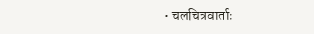• चलचित्रवार्ताः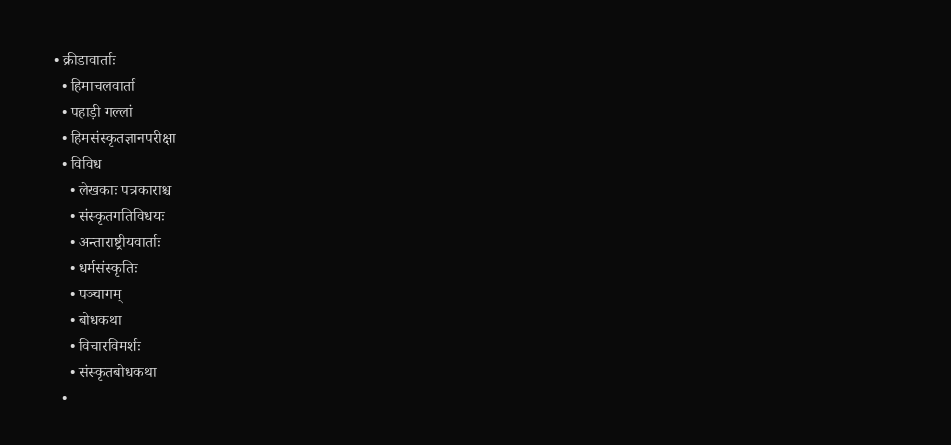• क्रीडावार्ताः
  • हिमाचलवार्ता
  • पहाड़ी गल्लां
  • हिमसंस्कृतज्ञानपरीक्षा
  • विविध
    • लेखकाः पत्रकाराश्च
    • संस्कृतगतिविधयः
    • अन्ताराष्ट्रीयवार्ताः
    • धर्मसंस्कृतिः
    • पञ्चागम्
    • बोधकथा
    • विचारविमर्शः
    • संस्कृतबोधकथा
  •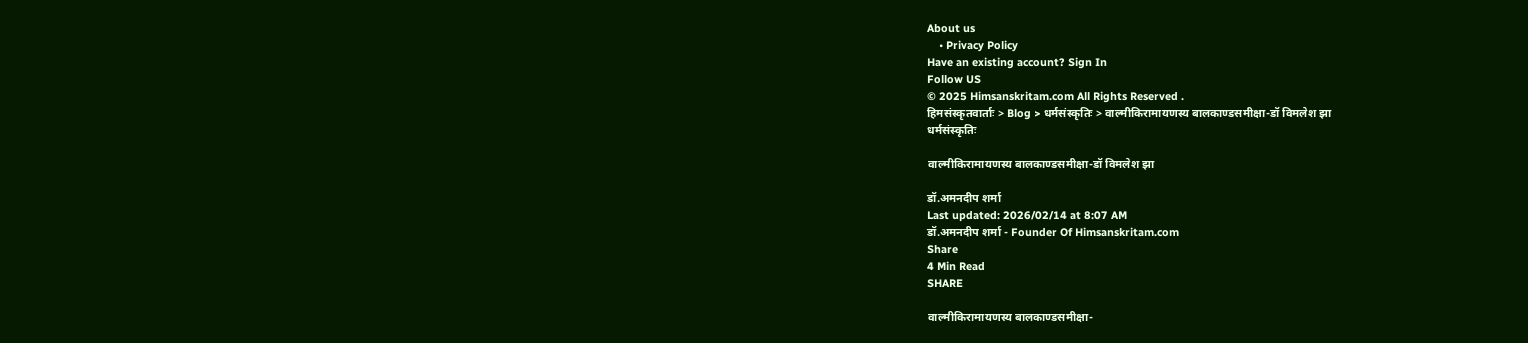About us
    • Privacy Policy
Have an existing account? Sign In
Follow US
© 2025 Himsanskritam.com All Rights Reserved .
हिमसंस्कृतवार्ताः > Blog > धर्मसंस्कृतिः > वाल्मीकिरामायणस्य बालकाण्डसमीक्षा-डॉ विमलेश झा
धर्मसंस्कृतिः

वाल्मीकिरामायणस्य बालकाण्डसमीक्षा-डॉ विमलेश झा

डॉ.अमनदीप शर्मा
Last updated: 2026/02/14 at 8:07 AM
डॉ.अमनदीप शर्मा - Founder Of Himsanskritam.com
Share
4 Min Read
SHARE

वाल्मीकिरामायणस्य बालकाण्डसमीक्षा-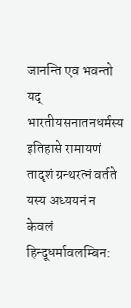जानन्ति एव भवन्तो यद् भारतीयसनातनधर्मस्य इतिहासे रामायणं तादृशं ग्रन्थरत्नं वर्तते यस्य अध्ययनं न केवलं हिन्दूधर्मावलम्बिन: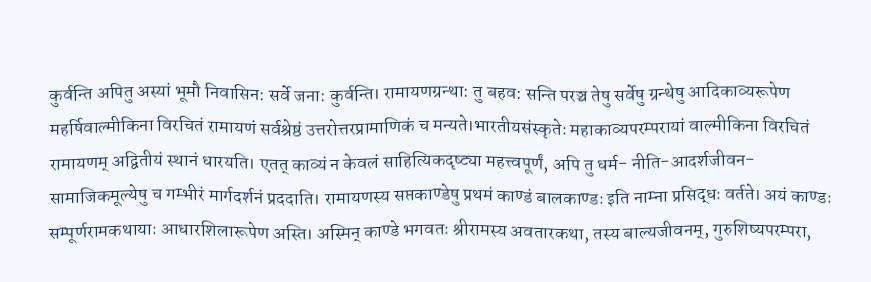कुर्वन्ति अपितु अस्यां भूमौ निवासिन: सर्वे जना: कुर्वन्ति। रामायणग्रन्था: तु बहव: सन्ति परञ्च तेषु सर्वेषु ग्रन्थेषु आदिकाव्यरूपेण महर्षिवाल्मीकिना विरचितं रामायणं सर्वश्रेष्ठं उत्तरोत्तरप्रामाणिकं च मन्यते।भारतीयसंस्कृतेः महाकाव्यपरम्परायां वाल्मीकिना विरचितं रामायणम् अद्वितीयं स्थानं धारयति। एतत् काव्यं न केवलं साहित्यिकदृष्ट्या महत्त्वपूर्णं, अपि तु धर्म- नीति-आदर्शजीवन-सामाजिकमूल्येषु च गम्भीरं मार्गदर्शनं प्रददाति। रामायणस्य सप्तकाण्डेषु प्रथमं काण्डं बालकाण्डः इति नाम्ना प्रसिद्धः वर्तते। अयं काण्डः सम्पूर्णरामकथायाः आधारशिलारूपेण अस्ति। अस्मिन् काण्डे भगवतः श्रीरामस्य अवतारकथा, तस्य बाल्यजीवनम्, गुरुशिष्यपरम्परा,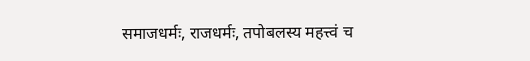समाजधर्मः, राजधर्मः, तपोबलस्य महत्त्वं च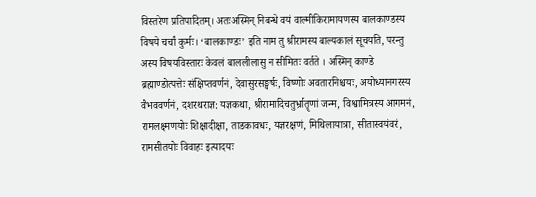विस्तरेण प्रतिपादितम्। अतःअस्मिन् निबन्धे वयं वाल्मीकिरामायणस्य बालकाण्डस्य विषये चर्चां कुर्मः। ‘बालकाण्डः’ इति नाम तु श्रीरामस्य बाल्यकालं सूचयति, परन्तु अस्य विषयविस्तारः केवलं बाललीलासु न सीमितः वर्तते । अस्मिन् काण्डे ब्रह्माण्डोत्पत्तेः संक्षिप्तवर्णनं, देवासुरसङ्घर्षः, विष्णोः अवतारनिश्चयः, अयोध्यानगरस्य वैभववर्णनं, दशरथराज्ञ: यज्ञकथा, श्रीरामादिचतुर्भ्रातॄणां जन्म, विश्वामित्रस्य आगमनं, रामलक्ष्मणयोः शिक्षादीक्षा, ताडकावधः, यज्ञरक्षणं, मिथिलायात्रा, सीतास्वयंवरं, रामसीतयोः विवाहः इत्यादयः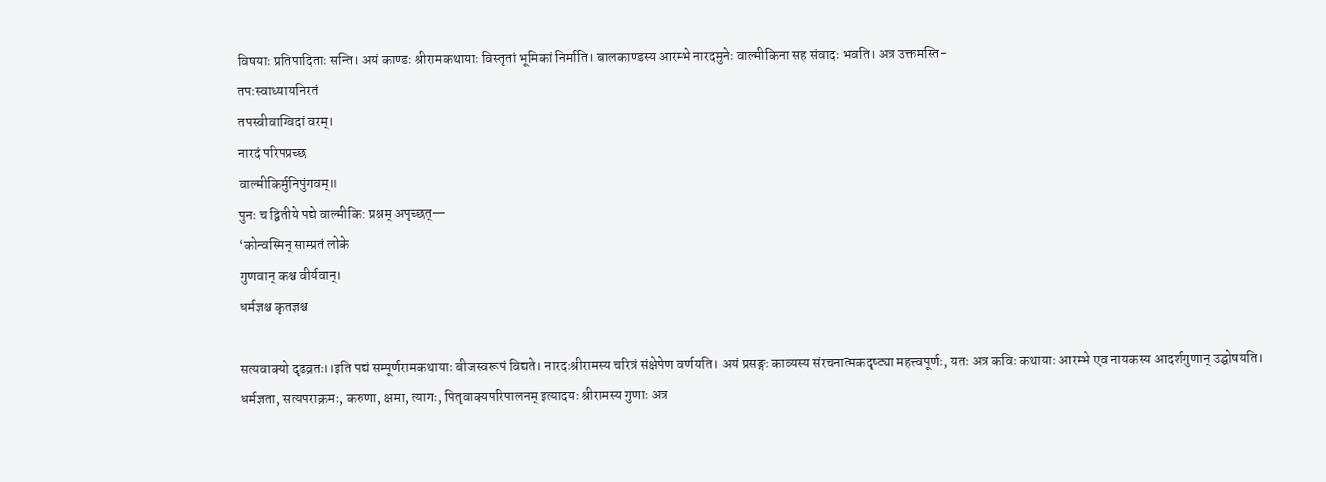विषयाः प्रतिपादिताः सन्ति। अयं काण्डः श्रीरामकथायाः विस्तृतां भूमिकां निर्माति। बालकाण्डस्य आरम्भे नारदमुनेः वाल्मीकिना सह संवादः भवति। अत्र उक्तमस्ति-
तपःस्वाध्यायनिरतं
तपस्वीवाग्विदां वरम्।
नारदं परिपप्रच्छ
वाल्मीकिर्मुनिपुंगवम्॥
पुनः च द्वितीये पद्ये वाल्मीकि: प्रश्नम् अपृच्छत्—
‘कोन्वस्मिन् साम्प्रतं लोके
गुणवान् कश्च वीर्यवान्।
धर्मज्ञश्च कृतज्ञश्च

सत्यवाक्यो दृढव्रतः।।इति पद्यं सम्पूर्णरामकथायाः बीजस्वरूपं विद्यते। नारदःश्रीरामस्य चरित्रं संक्षेपेण वर्णयति। अयं प्रसङ्गः काव्यस्य संरचनात्मकदृष्ट्या महत्त्वपूर्णः, यतः अत्र कविः कथायाः आरम्भे एव नायकस्य आदर्शगुणान् उद्घोषयति। धर्मज्ञता, सत्यपराक्रमः, करुणा, क्षमा, त्यागः, पितृवाक्यपरिपालनम् इत्यादयः श्रीरामस्य गुणाः अत्र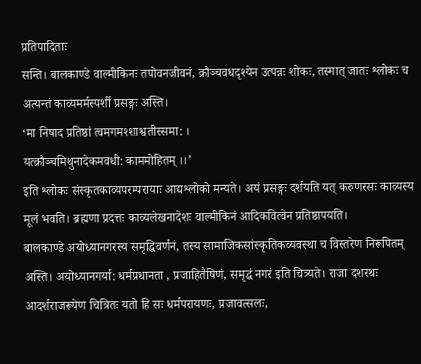प्रतिपादिताः
सन्ति। बालकाण्डे वाल्मीकिनः तपोवनजीवनं, क्रौञ्चवधदृश्येन उत्पन्नः शोकः, तस्मात् जातः श्लोकः च अत्यन्तं काव्यमर्मस्पर्शी प्रसङ्गः अस्ति।
‘मा निषाद प्रतिष्ठां त्वमगमश्शाश्वतीस्समा: ।
यत्क्रौञ्चमिथुनादेकमवधी: काममोहितम् ।।’
इति श्लोकः संस्कृतकाव्यपरम्परायाः आद्यश्लोको मन्यते। अयं प्रसङ्गः दर्शयति यत् करुणरसः काव्यस्य मूलं भवति। ब्रह्मणा प्रदत्तः काव्यलेखनादेशः वाल्मीकिनं आदिकवित्वेन प्रतिष्ठापयति।
बालकाण्डे अयोध्यानगरस्य समृद्धिवर्णनं, तस्य सामाजिकसांस्कृतिकव्यवस्था च विस्तरेण निरूपितम् अस्ति। अयोध्यानगर्या: धर्मप्रधानता , प्रजाहितैषिणं, समृद्धं नगरं इति चित्र्यते। राजा दशरथः आदर्शराजरूपेण चित्रितः यतो हि सः धर्मपरायणः, प्रजावत्सलः,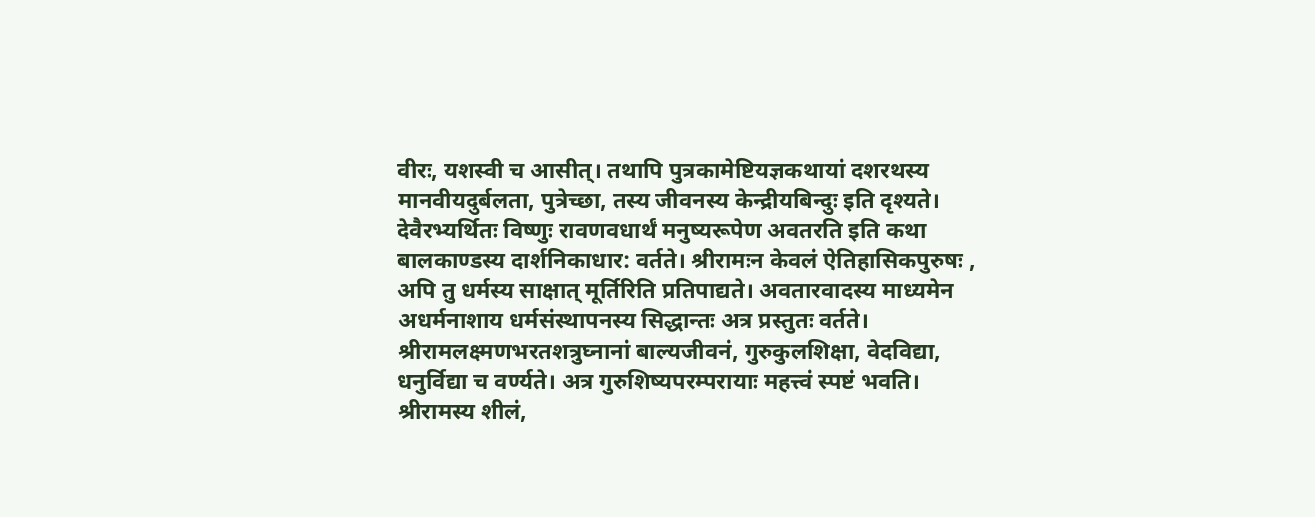वीरः, यशस्वी च आसीत्। तथापि पुत्रकामेष्टियज्ञकथायां दशरथस्य मानवीयदुर्बलता, पुत्रेच्छा, तस्य जीवनस्य केन्द्रीयबिन्दुः इति दृश्यते। देवैरभ्यर्थितः विष्णुः रावणवधार्थं मनुष्यरूपेण अवतरति इति कथा बालकाण्डस्य दार्शनिकाधार: वर्तते। श्रीरामःन केवलं ऐतिहासिकपुरुषः , अपि तु धर्मस्य साक्षात् मूर्तिरिति प्रतिपाद्यते। अवतारवादस्य माध्यमेन अधर्मनाशाय धर्मसंस्थापनस्य सिद्धान्तः अत्र प्रस्तुतः वर्तते।
श्रीरामलक्ष्मणभरतशत्रुघ्नानां बाल्यजीवनं, गुरुकुलशिक्षा, वेदविद्या, धनुर्विद्या च वर्ण्यते। अत्र गुरुशिष्यपरम्परायाः महत्त्वं स्पष्टं भवति। श्रीरामस्य शीलं,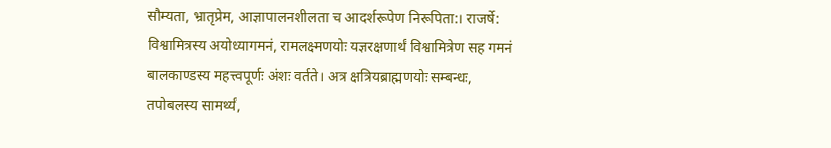सौम्यता, भ्रातृप्रेम, आज्ञापालनशीलता च आदर्शरूपेण निरूपिता:। राजर्षे: विश्वामित्रस्य अयोध्यागमनं, रामलक्ष्मणयोः यज्ञरक्षणार्थं विश्वामित्रेण सह गमनं बालकाण्डस्य महत्त्वपूर्णः अंशः वर्तते। अत्र क्षत्रियब्राह्मणयोः सम्बन्धः, तपोबलस्य सामर्थ्यं,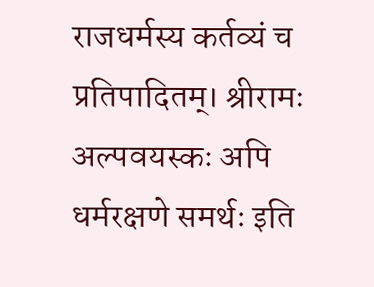राजधर्मस्य कर्तव्यं च प्रतिपादितम्। श्रीरामः अल्पवयस्कः अपि धर्मरक्षणे समर्थः इति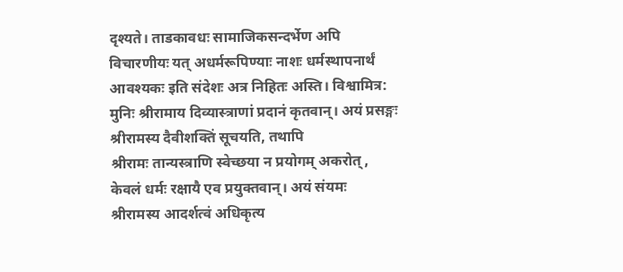दृश्यते। ताडकावधः सामाजिकसन्दर्भेण अपि विचारणीयः यत् अधर्मरूपिण्याः नाशः धर्मस्थापनार्थं आवश्यकः इति संदेशः अत्र निहितः अस्ति। विश्वामित्र: मुनिः श्रीरामाय दिव्यास्त्राणां प्रदानं कृतवान्। अयं प्रसङ्गः श्रीरामस्य दैवीशक्तिं सूचयति, तथापि
श्रीरामः तान्यस्त्राणि स्वेच्छया न प्रयोगम् अकरोत्, केवलं धर्मः रक्षायै एव प्रयुक्तवान्। अयं संयमः श्रीरामस्य आदर्शत्वं अधिकृत्य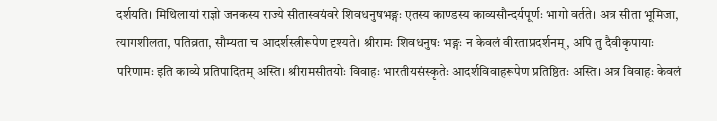दर्शयति। मिथिलायां राज्ञो जनकस्य राज्ये सीतास्वयंवरे शिवधनुषभङ्गः एतस्य काण्डस्य काव्यसौन्दर्यपूर्णः भागो वर्तते। अत्र सीता भूमिजा, त्यागशीलता, पतिव्रता, सौम्यता च आदर्शस्त्रीरूपेण दृश्यते। श्रीरामः शिवधनुषः भङ्गः न केवलं वीरताप्रदर्शनम्, अपि तु दैवीकृपायाः परिणामः इति काव्ये प्रतिपादितम् अस्ति। श्रीरामसीतयोः विवाहः भारतीयसंस्कृतेः आदर्शविवाहरूपेण प्रतिष्ठितः अस्ति। अत्र विवाहः केवलं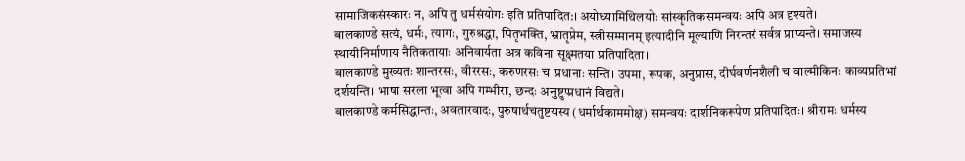सामाजिकसंस्कारः न, अपि तु धर्मसंयोगः इति प्रतिपादित:। अयोध्यामिथिलयोः सांस्कृतिकसमन्वयः अपि अत्र दृश्यते।
बालकाण्डे सत्यं, धर्मः, त्यागः, गुरुश्रद्धा, पितृभक्ति, भ्रातृप्रेम, स्त्रीसम्मानम् इत्यादीनि मूल्याणि निरन्तरं सर्वत्र प्राप्यन्ते। समाजस्य स्थायीनिर्माणाय नैतिकतायाः अनिवार्यता अत्र कविना सूक्ष्मतया प्रतिपादिता।
बालकाण्डे मुख्यतः शान्तरसः, वीररसः, करुणरसः च प्रधानाः सन्ति। उपमा, रूपक, अनुप्रास, दीर्घवर्णनशैली च वाल्मीकिनः काव्यप्रतिभां दर्शयन्ति। भाषा सरला भूत्वा अपि गम्भीरा, छन्दः अनुष्टुप्प्रधानं विद्यते।
बालकाण्डे कर्मसिद्धान्तः, अवतारवादः, पुरुषार्थचतुष्टयस्य (धर्मार्थकाममोक्ष) समन्वयः दार्शनिकरूपेण प्रतिपादितः। श्रीरामः धर्मस्य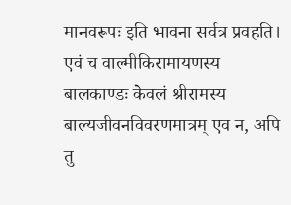मानवरूपः इति भावना सर्वत्र प्रवहति। एवं च वाल्मीकिरामायणस्य बालकाण्डः केवलं श्रीरामस्य बाल्यजीवनविवरणमात्रम् एव न, अपि तु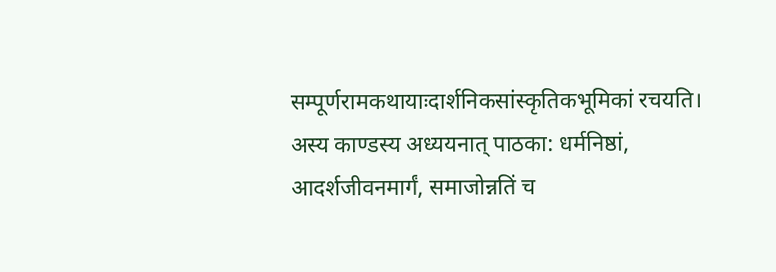सम्पूर्णरामकथायाःदार्शनिकसांस्कृतिकभूमिकां रचयति। अस्य काण्डस्य अध्ययनात् पाठका: धर्मनिष्ठां, आदर्शजीवनमार्गं, समाजोन्नतिं च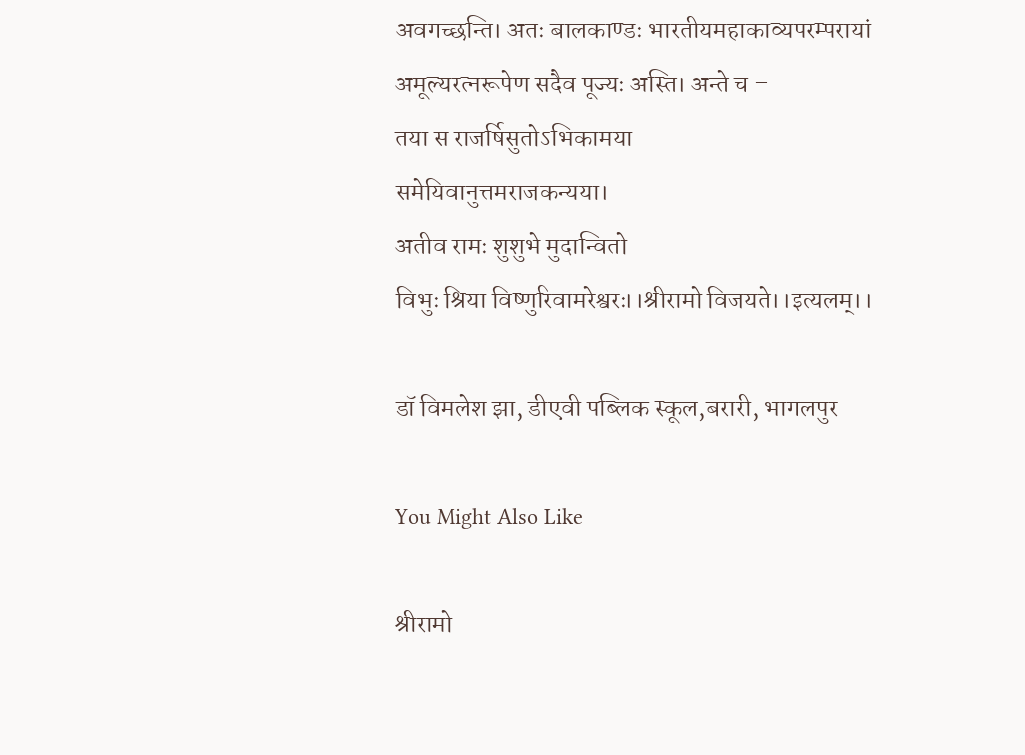अवगच्छन्ति। अतः बालकाण्डः भारतीयमहाकाव्यपरम्परायां अमूल्यरत्नरूपेण सदैव पूज्यः अस्ति। अन्ते च –
तया स राजर्षिसुतोऽभिकामया
समेयिवानुत्तमराजकन्यया।
अतीव रामः शुशुभे मुदान्वितो
विभुः श्रिया विष्णुरिवामरेश्वरः।।श्रीरामो विजयते।।इत्यलम्।।

डॉ विमलेश झा, डीएवी पब्लिक स्कूल,बरारी, भागलपुर

You Might Also Like

श्रीरामो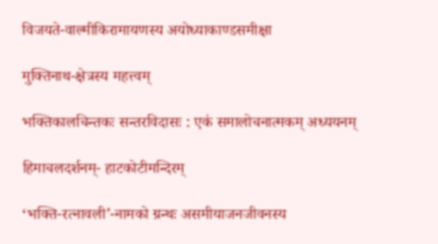विजयते-वाल्मीकिरामायणस्य अयोध्याकाण्डसमीक्षा

मुक्तिनाथ-क्षेत्रस्य महत्त्वम्

भक्तिकालचिन्तकः सन्तरविदासः : एकं समालोचनात्मकम् अध्ययनम्

हिमाचलदर्शनम्- हाटकोटीमन्दिरम्

‘भक्ति-रत्नावली’-नामको ग्रन्थः असमीयाजनजीवनस्य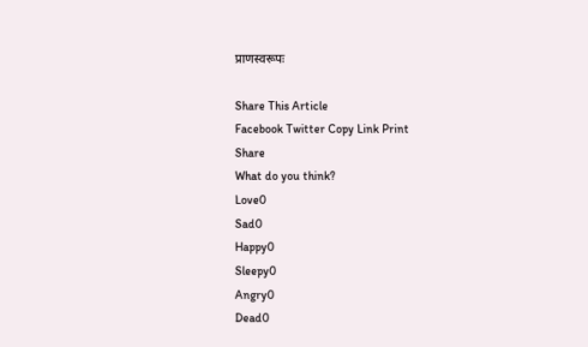प्राणस्वरूपः

Share This Article
Facebook Twitter Copy Link Print
Share
What do you think?
Love0
Sad0
Happy0
Sleepy0
Angry0
Dead0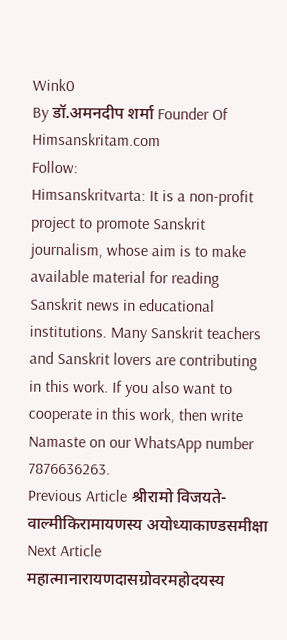Wink0
By डॉ.अमनदीप शर्मा Founder Of Himsanskritam.com
Follow:
Himsanskritvarta: It is a non-profit project to promote Sanskrit journalism, whose aim is to make available material for reading Sanskrit news in educational institutions. Many Sanskrit teachers and Sanskrit lovers are contributing in this work. If you also want to cooperate in this work, then write Namaste on our WhatsApp number 7876636263.
Previous Article श्रीरामो विजयते-वाल्मीकिरामायणस्य अयोध्याकाण्डसमीक्षा
Next Article महात्मानारायणदासग्रोवरमहोदयस्य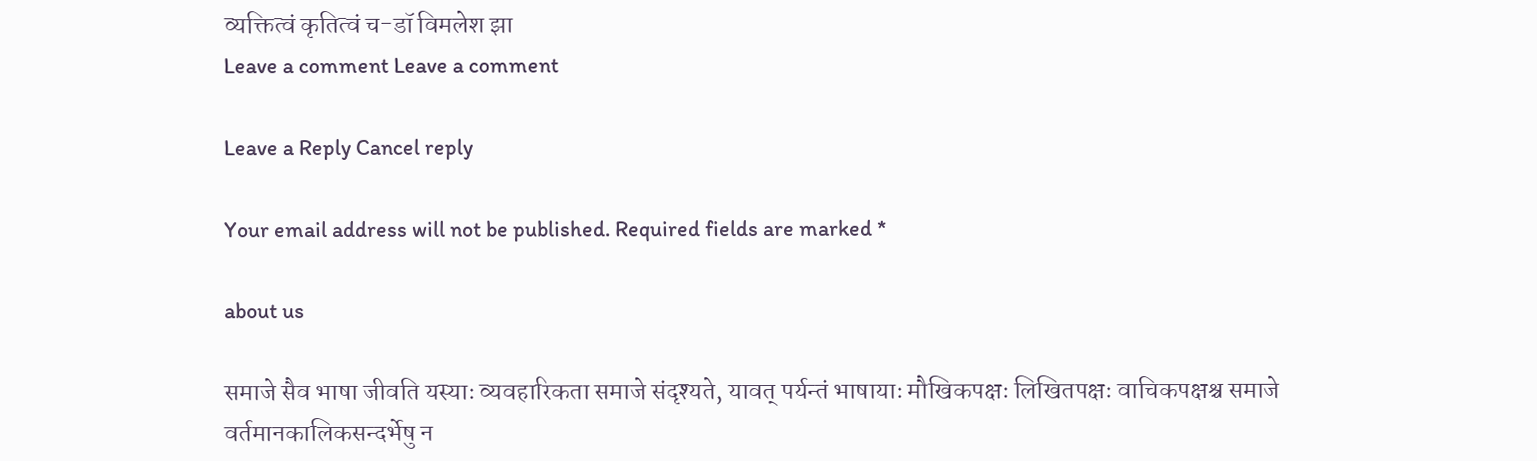व्यक्तित्वं कृतित्वं च-डॉ विमलेश झा
Leave a comment Leave a comment

Leave a Reply Cancel reply

Your email address will not be published. Required fields are marked *

about us

समाजे सैव भाषा जीवति यस्याः व्यवहारिकता समाजे संदृश्यते, यावत् पर्यन्तं भाषायाः मौखिकपक्षः लिखितपक्षः वाचिकपक्षश्च समाजे वर्तमानकालिकसन्दर्भेषु न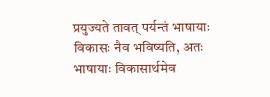प्रयुज्यते तावत् पर्यन्तं भाषायाः विकासः नैव भविष्यति, अतः भाषायाः विकासार्थमेव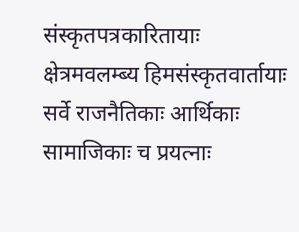संस्कृतपत्रकारितायाः क्षेत्रमवलम्ब्य हिमसंस्कृतवार्तायाः सर्वे राजनैतिकाः आर्थिकाः सामाजिकाः च प्रयत्नाः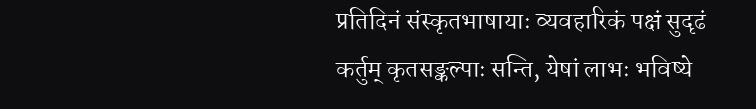प्रतिदिनं संस्कृतभाषायाः व्यवहारिकं पक्षं सुदृढं कर्तुम् कृतसङ्कल्पाः सन्ति, येषां लाभः भविष्ये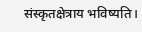संस्कृतक्षेत्राय भविष्यति।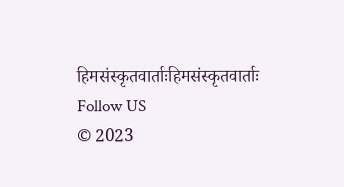हिमसंस्कृतवार्ताःहिमसंस्कृतवार्ताः
Follow US
© 2023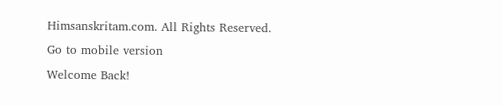Himsanskritam.com. All Rights Reserved.
Go to mobile version
Welcome Back!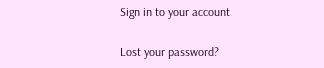Sign in to your account

Lost your password?